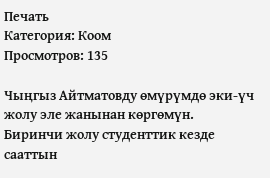Печать
Категория: Коом
Просмотров: 135

Чыңгыз Айтматовду өмүрүмдө эки-үч жолу эле жанынан көргөмүн. Биринчи жолу студенттик кезде сааттын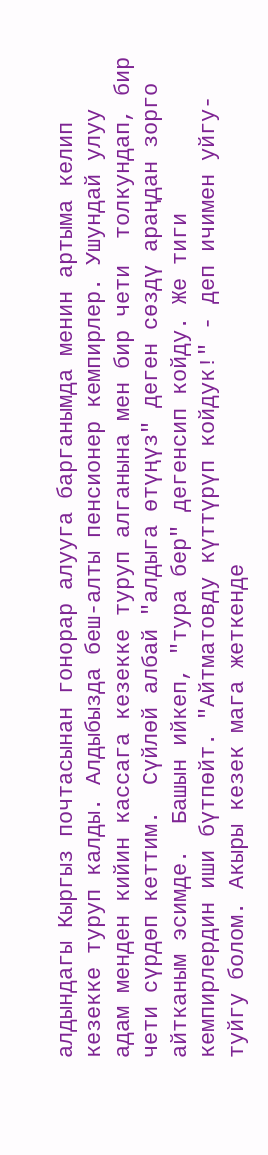алдындагы Кыргыз почтасынан гонорар алууга барганымда менин артыма келип кезекке туруп калды. Алдыбызда беш-алты пенсионер кемпирлер. Ушундай улуу адам менден кийин кассага кезекке туруп алганына мен бир чети  толкундап, бир чети сүрдөп кеттим.  Сүйлөй албай "алдыга өтүңүз" деген сөздү араңдан зорго айтканым эсимде.  Башын ийкеп, "тура бер" дегенсип койду. Же тиги кемпирлердин иши бүтпөйт. "Айтматовду күттүрүп койдук!" - деп ичимен уйгу-туйгу болом. Акыры кезек мага жеткенде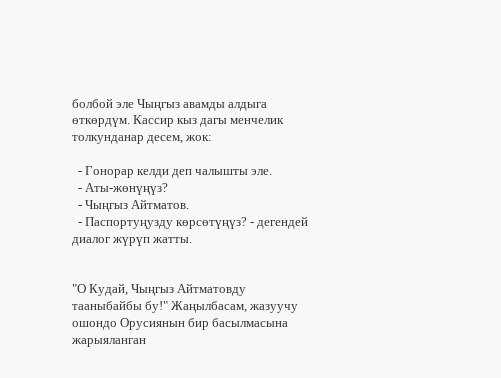болбой эле Чыңгыз авамды алдыга өткөрдүм. Кассир кыз дагы менчелик толкунданар десем, жок:

  - Гонорар келди деп чалышты эле.
  - Аты-жөнүңүз?
  - Чыңгыз Айтматов.
  - Паспортуңузду көрсөтүңүз? - дегендей диалог жүрүп жатты.


"О Кудай, Чыңгыз Айтматовду тааныбайбы бу!" Жаңылбасам, жазуучу ошондо Орусиянын бир басылмасына жарыяланган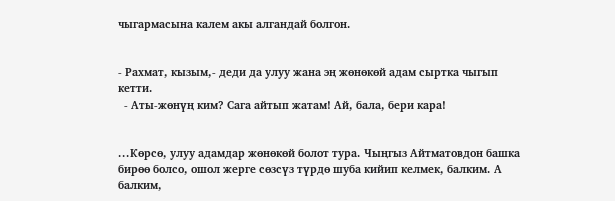чыгармасына калем акы алгандай болгон.


- Рахмат, кызым,- деди да улуу жана эң жөнөкөй адам сыртка чыгып кетти.
  - Аты-жөнүң ким? Сага айтып жатам! Ай, бала, бери кара!


...Көрсө, улуу адамдар жөнөкөй болот тура. Чыңгыз Айтматовдон башка бирөө болсо, ошол жерге сөзсүз түрдө шуба кийип келмек, балким. А балким,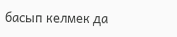басып келмек да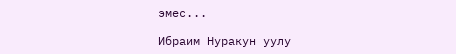эмес...

Ибраим Нуракун уулу